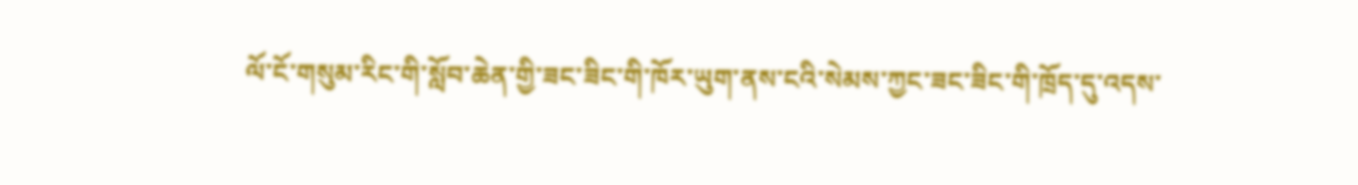ལོ་ངོ་གསུམ་རིང་གི་སློབ་ཆེན་གྱི་ཟང་ཟིང་གི་ཁོར་ཡུག་ནས་ངའི་སེམས་ཀྱང་ཟང་ཟིང་གི་ཁྲོད་དུ་འདས་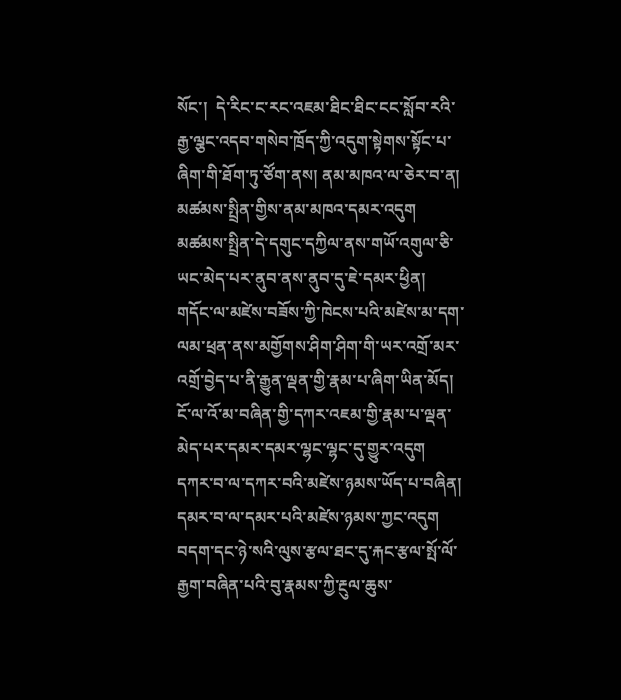སོང་།  དེ་རིང་ང་རང་འཇམ་ཐིང་ཐིང་ངང་སློབ་རའི་རྒྱ་ལྕང་འདབ་གསེབ་ཁྲོད་ཀྱི་འདུག་སྟེགས་སྟོང་པ་ཞིག་གི་ཐོག་ཏུ་ཙོག་ནས། ནམ་མཁའ་ལ་ཅེར་བ་ན། མཚམས་སྤྲིན་གྱིས་ནམ་མཁའ་དམར་འདུག མཚམས་སྤྲིན་དེ་དགུང་དཀྱིལ་ནས་གཡོ་འགུལ་ཅི་ཡང་མེད་པར་ནུབ་ནས་ནུབ་དུ་ཇེ་དམར་ཕྱིན།  གདོང་ལ་མཛེས་བཟོས་ཀྱི་ཁེངས་པའི་མཛེས་མ་དག་ལམ་ཕྲན་ནས་མགྱོགས་ཤིག་ཤིག་གི་ཡར་འགྲོ་མར་འགྲོ་བྱེད་པ་ནི་རྒྱུན་ལྡན་གྱི་རྣམ་པ་ཞིག་ཡིན་མོད། ངོ་ལ་འོ་མ་བཞིན་གྱི་དཀར་འཇམ་གྱི་རྣམ་པ་ལྡན་མེད་པར་དམར་དམར་ལྷང་ལྷང་དུ་གྱུར་འདུག  དཀར་བ་ལ་དཀར་བའི་མཛེས་ཉམས་ཡོད་པ་བཞིན། དམར་བ་ལ་དམར་པའི་མཛེས་ཉམས་ཀྱང་འདུག  བདག་དང་ཉེ་སའི་ལུས་རྩལ་ཐང་དུ་རྐང་རྩལ་སྤོ་ལོ་རྒྱག་བཞིན་པའི་བུ་རྣམས་ཀྱི་རྔུལ་ཆུས་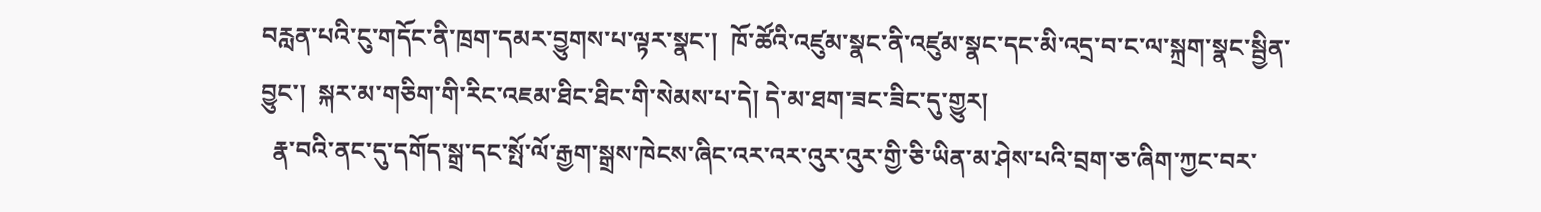བརླན་པའི་ངུ་གདོང་ནི་ཁྲག་དམར་བྱུགས་པ་ལྟར་སྣང་།  ཁོ་ཚོའི་འཛུམ་སྣང་ནི་འཛུམ་སྣང་དང་མི་འདྲ་བ་ང་ལ་སྐྲག་སྣང་སྦྱིན་བྱུང་།  སྐར་མ་གཅིག་གི་རིང་འཇམ་ཐིང་ཐིང་གི་སེམས་པ་དེ། དེ་མ་ཐག་ཟང་ཟིང་དུ་གྱུར།
  རྣ་བའི་ནང་དུ་དགོད་སྒྲ་དང་སྤོ་ལོ་རྒྱག་སྒྲས་ཁེངས་ཞིང་འར་འར་འུར་འུར་གྱི་ཅི་ཡིན་མ་ཤེས་པའི་བྲག་ཅ་ཞིག་ཀྱང་བར་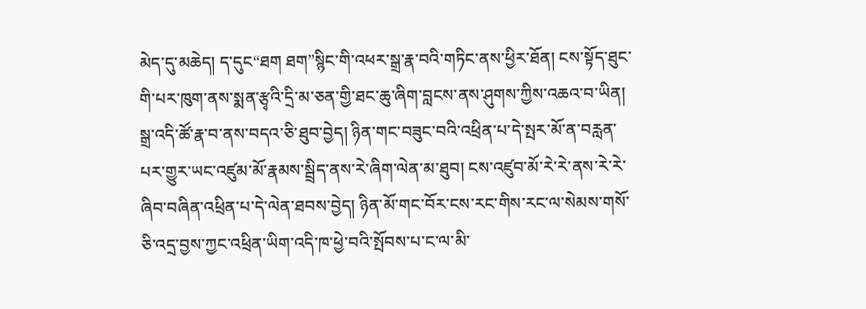མེད་དུ་མཆེད། ད་དུང“ཐག ཐག”སྙིང་གི་འཕར་སྒྲ་རྣ་བའི་གཏིང་ནས་ཕྱིར་ཐོན། ངས་སྟོད་ཐུང་གི་པར་ཁུག་ནས་སྨན་རྩྭའི་དྲི་མ་ཅན་གྱི་ཐང་ཆུ་ཞིག་བླངས་ནས་ཤུགས་ཀྱིས་འཆའ་བ་ཡིན། སྒྲ་འདི་ཚོ་རྣ་བ་ནས་བདའ་ཅི་ཐུབ་བྱེད། ཉིན་གང་བཟུང་བའི་འཕྲིན་པ་དེ་སྤར་མོ་ན་བརླན་པར་གྱུར་ཡང་འཛུམ་མོ་རྣམས་སྦྲིད་ནས་རེ་ཞིག་ལེན་མ་ཐུབ། ངས་འཛུབ་མོ་རེ་རེ་ནས་རེ་རེ་ཞིབ་བཞིན་འཕྲིན་པ་དེ་ལེན་ཐབས་བྱེད། ཉིན་མོ་གང་བོར་ངས་རང་གིས་རང་ལ་སེམས་གསོ་ཅི་འདྲ་བྱས་ཀྱང་འཕྲིན་ཡིག་འདི་ཁ་ཕྱེ་བའི་སྤོབས་པ་ང་ལ་མི་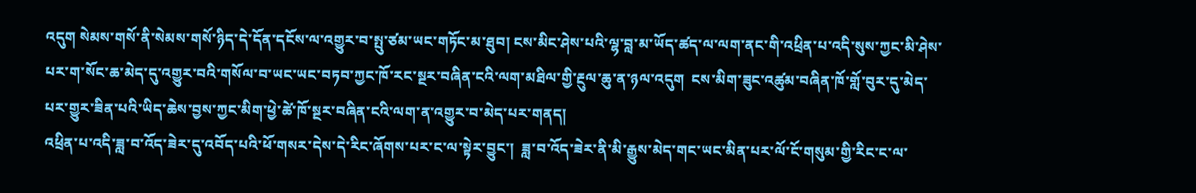འདུག སེམས་གསོ་ནི་སེམས་གསོ་ཉིད་དེ་དོན་དངོས་ལ་འགྱུར་བ་སྤུ་ཙམ་ཡང་གཏོང་མ་ཐུབ། ངས་མིང་ཤེས་པའི་ལྷ་བླ་མ་ཡོད་ཚད་ལ་ལག་ནང་གི་འཕྲིན་པ་འདི་སུས་ཀྱང་མི་ཤེས་པར་ག་སོང་ཆ་མེད་དུ་འགྱུར་བའི་གསོལ་བ་ཡང་ཡང་བཏབ་ཀྱང་ཁོ་རང་སྔར་བཞིན་ངའི་ལག་མཐིལ་གྱི་རྔུལ་ཆུ་ན་ཉལ་འདུག  ངས་མིག་ཟུང་འཚུམ་བཞིན་ཁོ་གློ་བུར་དུ་མེད་པར་གྱུར་ཟིན་པའི་ཡིད་ཆེས་བྱས་ཀྱང་མིག་ཕྱེ་ཚེ་ཁོ་སྔར་བཞིན་ངའི་ལག་ན་འགྱུར་བ་མེད་པར་གནད།
འཕྲིན་པ་འདི་ཟླ་བ་འོད་ཟེར་དུ་འབོད་པའི་ཕོ་གསར་དེས་དེ་རིང་ཞོགས་པར་ང་ལ་སྟེར་བྱུང་།  ཟླ་བ་འོད་ཟེར་ནི་མི་རྒྱུས་མེད་གང་ཡང་མིན་པར་ལོ་ངོ་གསུམ་གྱི་རིང་ང་ལ་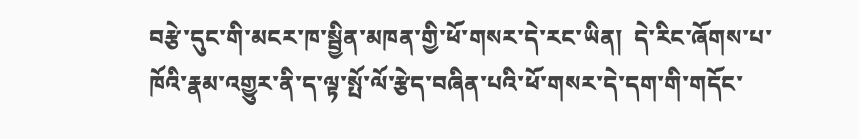བརྩེ་དུང་གི་མངར་ཁ་སྦྱིན་མཁན་གྱི་ཕོ་གསར་དེ་རང་ཡིན།  དེ་རིང་ཞོགས་པ་ཁོའི་རྣམ་འགྱུར་ནི་ད་ལྟ་སྤོ་ལོ་རྩེད་བཞིན་པའི་ཕོ་གསར་དེ་དག་གི་གདོང་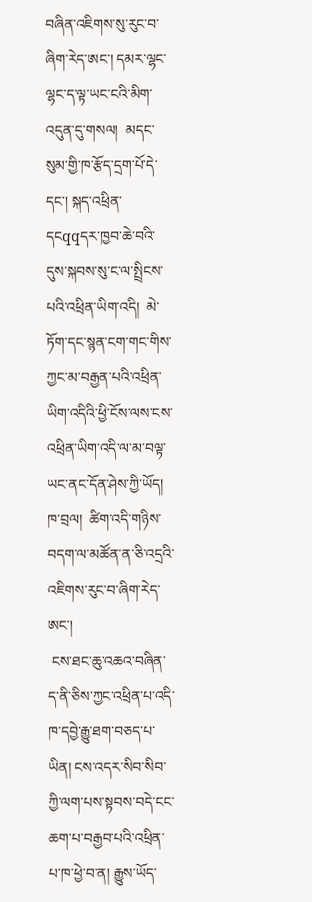བཞིན་འཇིགས་སུ་རུང་བ་ཞིག་རེད་ཨང་། དམར་ལྷང་ལྷང་ད་ལྟ་ཡང་ངའི་མིག་འདུན་དུ་གསལ།  མདང་སུམ་གྱི་ཁ་རྩོད་དྲག་པོ་དེ་དང་། སྐད་འཕྲིན་དངqqདར་ཁྱབ་ཆེ་བའི་དུས་སྐབས་སུ་ང་ལ་སྤྲིངས་པའི་འཕྲིན་ཡིག་འདི།  མེ་ཏོག་དང་སྙན་ངག་གང་གིས་ཀྱང་མ་བརྒྱན་པའི་འཕྲིན་ཡིག་འདིའི་ཕྱི་ངོས་ལས་ངས་འཕྲིན་ཡིག་འདི་ལ་མ་བལྟ་ཡང་ནང་དོན་ཤེས་ཀྱི་ཡོད།  ཁ་བྲལ།  ཚིག་འདི་གཉིས་བདག་ལ་མཚོན་ན་ཅི་འདྲའི་འཇིགས་རུང་བ་ཞིག་རེད་ཨང་།
 ངས་ཐང་ཆུ་འཆའ་བཞིན་ད་ནི་ཅིས་ཀྱང་འཕྲིན་པ་འདི་ཁ་དབྱེ་རྒྱུ་ཐག་བཅད་པ་ཡིན། ངས་འདར་སིབ་སིབ་ཀྱི་ལག་པས་སྟབས་བདེ་ངང་ཆག་པ་བརྒྱབ་པའི་འཕྲིན་པ་ཁ་ཕྱེ་བ་ན། རྒྱུས་ཡོད་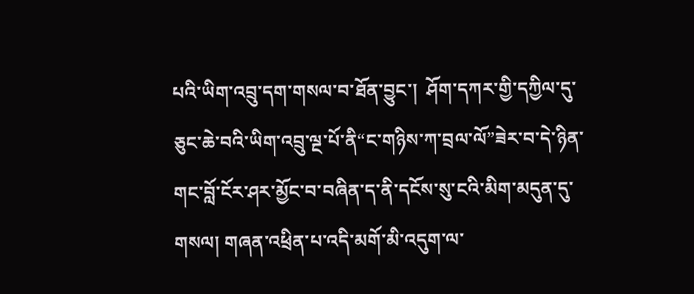པའི་ཡིག་འབྲུ་དག་གསལ་བ་ཐོན་བྱུང་།  ཤོག་དཀར་གྱི་དཀྱིལ་དུ་ཅུང་ཆེ་བའི་ཡིག་འབྲུ་ལྔ་པོ་ནི“ང་གཉིས་ཀ་བྲལ་ལོ”ཟེར་བ་དེ་ཉིན་གང་བློ་ངོར་ཤར་མྱོང་བ་བཞིན་ད་ནི་དངོས་སུ་ངའི་མིག་མདུན་དུ་གསལ། གཞན་འཕྲིན་པ་འདི་མགོ་མི་འདུག་ལ་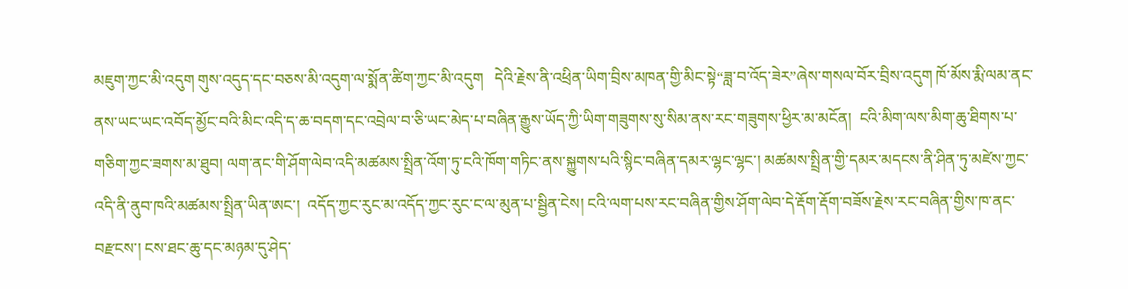མཇུག་ཀྱང་མི་འདུག གུས་འདུད་དང་བཅས་མི་འདུག་ལ་སྨོན་ཚིག་ཀྱང་མི་འདུག   དེའི་རྗེས་ནི་འཕྲིན་ཡིག་བྲིས་མཁན་གྱི་མིང་སྟེ“ཟླ་བ་འོད་ཟེར”ཞེས་གསལ་བོར་བྲིས་འདུག ཁོ་མོས་རྨི་ལམ་ནང་ནས་ཡང་ཡང་འབོད་མྱོང་བའི་མིང་འདི་ད་ཆ་བདག་དང་འབྲེལ་བ་ཅི་ཡང་མེད་པ་བཞིན་རྒྱུས་ཡོད་ཀྱི་ཡིག་གཟུགས་སུ་སིམ་ནས་རང་གཟུགས་ཕྱིར་མ་མངོན།  ངའི་མིག་ལས་མིག་ཆུ་ཐིགས་པ་གཅིག་ཀྱང་ཟགས་མ་ཐུབ། ལག་ནང་གི་ཤོག་ལེབ་འདི་མཚམས་སྤྲིན་འོག་ཏུ་ངའི་ཁོག་གཏིང་ནས་སྐྱུགས་པའི་སྙིང་བཞིན་དམར་ལྷང་ལྷང་། མཚམས་སྤྲིན་གྱི་དམར་མདངས་ནི་ཤིན་ཏུ་མཛེས་ཀྱང་འདི་ནི་ནུབ་ཁའི་མཚམས་སྤྲིན་ཡིན་ཨང་།  འདོད་ཀྱང་རུང་མ་འདོད་ཀྱང་རུང་ང་ལ་མུན་པ་སྦྱིན་ངེས། ངའི་ལག་པས་རང་བཞིན་གྱིས་ཤོག་ལེབ་དེ་རྡོག་རྡོག་བཟོས་རྗེས་རང་བཞིན་གྱིས་ཁ་ནང་བརྫངས་། ངས་ཐང་ཆུ་དང་མཉམ་དུ་ཤེད་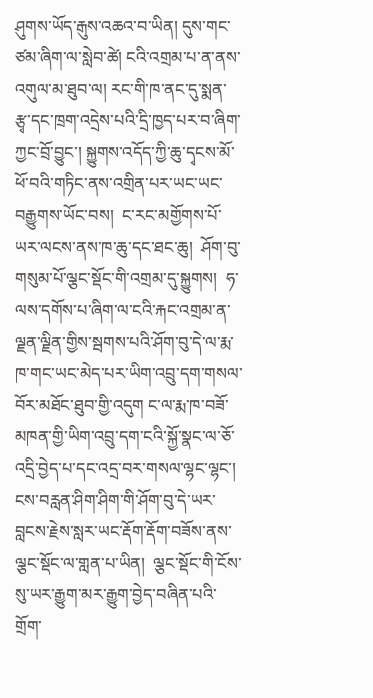ཤུགས་ཡོད་རྒུས་འཆའ་བ་ཡིན། དུས་གང་ཙམ་ཞིག་ལ་སླེབ་ཚེ། ངའི་འགྲམ་པ་ན་ནས་འགུལ་མ་ཐུབ་ལ། རང་གི་ཁ་ནང་དུ་སྨན་རྩྭ་དང་ཁྲག་འདྲེས་པའི་དྲི་ཁྱད་པར་བ་ཞིག་ཀྱང་བྲོ་བྱུང་། སྐྱུགས་འདོད་ཀྱི་ཆུ་དྭངས་མོ་ཕོ་བའི་གཏིང་ནས་འགྲིན་པར་ཡང་ཡང་བརྒྱུགས་ཡོང་བས།  ང་རང་མགྱོགས་པོ་ཡར་ལངས་ནས་ཁ་ཆུ་དང་ཐང་ཆུ།  ཤོག་བུ་གསུམ་པོ་ལྕང་སྡོང་གི་འགྲམ་དུ་སྐྱུགས།  ཧ་ལས་དགོས་པ་ཞིག་ལ་ངའི་རྐང་འགྲམ་ན་ལྗན་ལྗིན་གྱིས་སྦགས་པའི་ཤོག་བུ་དེ་ལ་རྨ་ཁ་གང་ཡང་མེད་པར་ཡིག་འབྲུ་དག་གསལ་བོར་མཐོང་ཐུབ་གྱི་འདུག ང་ལ་རྨ་ཁ་བཟོ་མཁན་གྱི་ཡིག་འབྲུ་དག་ངའི་སྐྱོ་སྣང་ལ་ཅོ་འདྲི་བྱེད་པ་དང་འདྲ་བར་གསལ་ལྷང་ལྷང་། ངས་བརླན་ཤིག་ཤིག་གི་ཤོག་བུ་དེ་ཡར་བླངས་རྗེས་སླར་ཡང་རྡོག་རྡོག་བཟོས་ནས་ལྕང་སྡོང་ལ་གླན་པ་ཡིན།  ལྕང་སྡོང་གི་ངོས་སུ་ཡར་རྒྱུག་མར་རྒྱུག་བྱེད་བཞིན་པའི་གྲོག་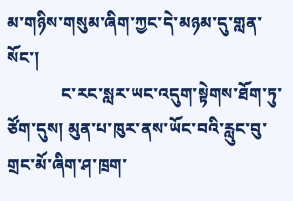མ་གཉིས་གསུམ་ཞིག་ཀྱང་དེ་མཉམ་དུ་གླན་སོང་།
             ང་རང་སླར་ཡང་འདུག་སྟེགས་ཐོག་ཏུ་ཙོག་དུས། མུན་པ་ཁུར་ནས་ཡོང་བའི་རླུང་བུ་གྲང་མོ་ཞིག་ཤ་ཁྲག་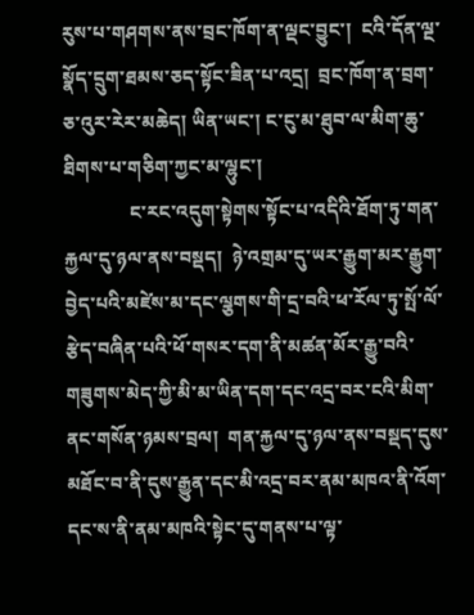རུས་པ་གཤགས་ནས་བྲང་ཁོག་ན་ལྡང་བྱུང་།  ངའི་དོན་ལྔ་སྣོད་དྲུག་ཐམས་ཅད་སྟོང་ཟིན་པ་འདྲ།  བྲང་ཁོག་ན་བྲག་ཅ་འུར་རེར་མཆེད། ཡིན་ཡང་། ང་ངུ་མ་ཐུབ་ལ་མིག་ཆུ་ཐིགས་པ་གཅིག་ཀྱང་མ་ལྷུང་།
              ང་རང་འདུག་སྟེགས་སྟོང་པ་འདིའི་ཐོག་ཏུ་གན་རྐྱལ་དུ་ཉལ་ནས་བསྡད།  ཉེ་འགྲམ་དུ་ཡར་རྒྱུག་མར་རྒྱུག་བྱེད་པའི་མཛེས་མ་དང་ལྕགས་གི་དྲ་བའི་ཕ་རོལ་ཏུ་སྤོ་ལོ་རྩེད་བཞིན་པའི་ཕོ་གསར་དག་ནི་མཚན་མོར་རྒྱུ་བའི་གཟུགས་མེད་ཀྱི་མི་མ་ཡིན་དག་དང་འདྲ་བར་ངའི་མིག་ནང་གསོན་ཉམས་བྲལ།  གན་རྐྱལ་དུ་ཉལ་ནས་བསྡད་དུས་མཐོང་བ་ནི་དུས་རྒྱུན་དང་མི་འདྲ་བར་ནམ་མཁའ་ནི་འོག་དང་ས་ནི་ནམ་མཁའི་སྟེང་དུ་གནས་པ་ལྟ་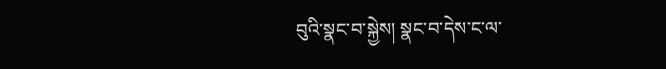བུའི་སྣང་བ་སྐྱེས། སྣང་བ་དེས་ང་ལ་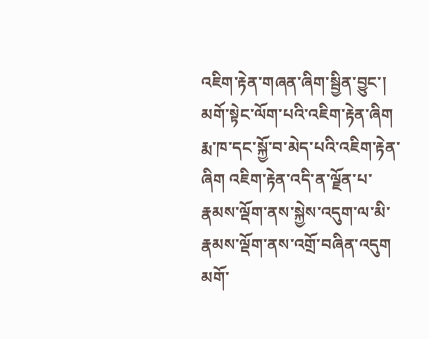འཇིག་རྟེན་གཞན་ཞིག་སྦྱིན་བྱུང་། མགོ་སྟེང་ལོག་པའི་འཇིག་རྟེན་ཞིག རྨ་ཁ་དང་སྐྱོ་བ་མེད་པའི་འཇིག་རྟེན་ཞིག འཇིག་རྟེན་འདི་ན་ལྗོན་པ་རྣམས་ལྡོག་ནས་སྐྱེས་འདུག་ལ་མི་རྣམས་ལྡོག་ནས་འགྲོ་བཞིན་འདུག མགོ་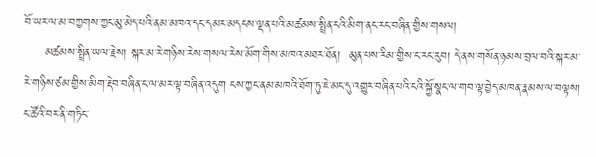བོ་ཡར་ལ་མ་བཀྱགས་ཀྱང་མུ་མེད་པའི་ནམ་མཁའ་དང་དམར་མདངས་ལྡན་པའི་མཚམས་སྤྲིན་ངའི་མིག་ནང་རང་བཞིན་གྱིས་གསལ།
     མཚམས་སྤྲིན་ཡལ་རྗེས། སྐར་མ་རེ་གཉིས་རེས་གསལ་རེས་མོག་གིས་མཁའ་མཐར་ཐོན།  མུན་པས་རིམ་གྱིས་ང་རང་རུབ། དེ་ནས་གསོན་ཉམས་བྲལ་བའི་སྐར་མ་རེ་གཉིས་ཙམ་གྱིས་མིག་རྡེབ་བཞིན་ང་ལ་མར་ལྟ་བཞིན་འདུག ངས་ཀྱང་ནམ་མཁའི་ཐོག་ཏུ་ཇེ་མང་དུ་འགྱུར་བཞིན་པའི་ངའི་སྐྱོ་སྣང་ལ་གབ་ལྟ་བྱེད་མཁན་རྣམས་ལ་བལྟས། ང་ཚོའི་བར་ནི་གཏིང་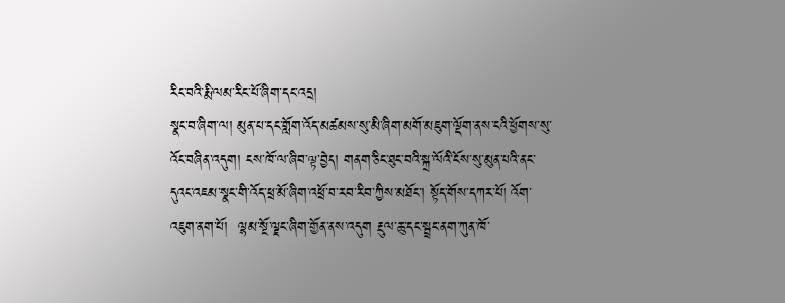རིང་བའི་རྨི་ལམ་རིང་པོ་ཞིག་དང་འདྲ།
སྣང་བ་ཞིག་ལ། མུན་པ་དང་གློག་འོད་མཚམས་སུ་མི་ཞིག་མགོ་མཇུག་ལྡོག་ནས་ངའི་ཕྱོགས་སུ་འོང་བཞིན་འདུག། ངས་ཁོ་ལ་ཞིབ་ལྟ་བྱེད། གནག་ཅིང་ཐུང་བའི་སྐྲ་ལོའི་ངོས་སུ་མུན་པའི་ནང་དུའང་འཇམ་སྣང་གི་འོད་ཕྲ་མོ་ཞིག་འཕྲོ་བ་རབ་རིབ་ཀྱིས་མཐོང་། སྟོད་གོས་དཀར་པོ། འོག་འཇུག་ནག་པོ།  ལྷམ་སྔོ་ལྗང་ཞིག་གྱོན་ནས་འདུག རྔུལ་ཆུ་དང་སྦྲང་ནག་ཀུན་ཁོ་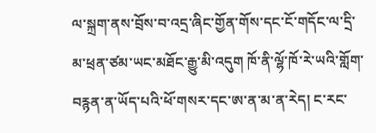ལ་སྐྲག་ནས་བྲོས་བ་འདྲ་ཞིང་གྱོན་གོས་དང་ངོ་གདོང་ལ་དྲི་མ་ཕྲན་ཙམ་ཡང་མཐོང་རྒྱུ་མི་འདུག ཁོ་ནི་ལྷོ་ཁོ་རེ་ཡའི་གློག་བརྙན་ན་ཡོད་པའི་ཕོ་གསར་དང་ཨ་ན་མ་ན་རེད། ང་རང་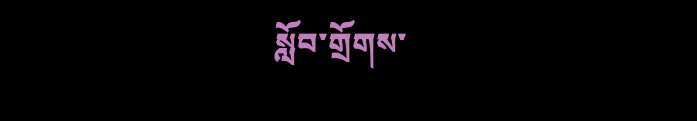སློབ་གྲོགས་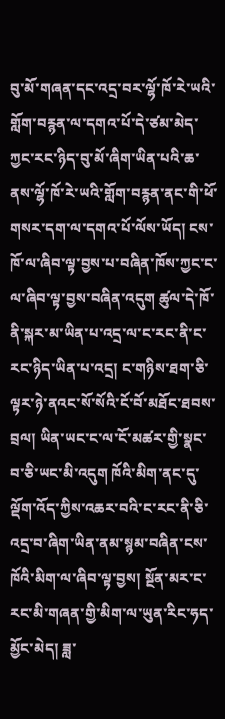བུ་མོ་གཞན་དང་འདྲ་བར་ལྷོ་ཁོ་རེ་ཡའི་གློག་བརྙན་ལ་དགའ་པོ་དེ་ཙམ་མེད་ཀྱང་རང་ཉིད་བུ་མོ་ཞིག་ཡིན་པའི་ཆ་ནས་ལྷོ་ཁོ་རེ་ཡའི་གློག་བརྙན་ནང་གི་ཕོ་གསར་དག་ལ་དགའ་པོ་ལོས་ཡོད། ངས་ཁོ་ལ་ཞིབ་ལྟ་བྱས་པ་བཞིན་ཁོས་ཀྱང་ང་ལ་ཞིབ་ལྟ་བྱས་བཞིན་འདུག ཚུལ་དེ་ཁོ་ནི་སྐར་མ་ཡིན་པ་འདྲ་ལ་ང་རང་ནི་ང་རང་ཉིད་ཡིན་པ་འདྲ། ང་གཉིས་ཐག་ཅི་ལྟར་ཉེ་ནའང་སོ་སོའི་ངོ་བོ་མཐོང་ཐབས་བྲལ། ཡིན་ཡང་ང་ལ་ངོ་མཚར་གྱི་སྣང་བ་ཅི་ཡང་མི་འདུག ཁོའི་མིག་ནང་དུ་ལྡོག་འོད་ཀྱིས་འཆར་བའི་ང་རང་ནི་ཅི་འདྲ་བ་ཞིག་ཡིན་ནམ་སྙམ་བཞིན་ངས་ཁོའི་མིག་ལ་ཞིབ་ལྟ་བྱས། སྔོན་མར་ང་རང་མི་གཞན་གྱི་མིག་ལ་ཡུན་རིང་ཧད་མྱོང་མེད། ཟླ་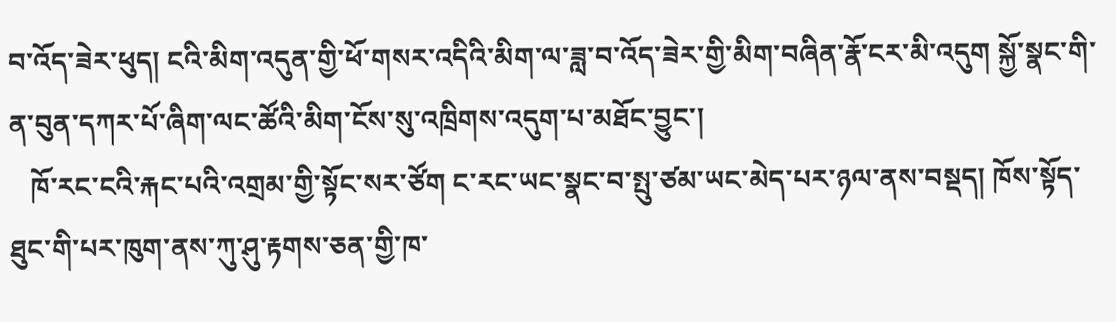བ་འོད་ཟེར་ཕུད། ངའི་མིག་འདུན་གྱི་ཕོ་གསར་འདིའི་མིག་ལ་ཟླ་བ་འོད་ཟེར་གྱི་མིག་བཞིན་རྣོ་ངར་མི་འདུག སྐྱོ་སྣང་གི་ན་བུན་དཀར་པོ་ཞིག་ལང་ཚོའི་མིག་ངོས་སུ་འཁྲིགས་འདུག་པ་མཐོང་བྱུང་།
   ཁོ་རང་ངའི་རྐང་པའི་འགྲམ་གྱི་སྟོང་སར་ཙོག ང་རང་ཡང་སྣང་བ་སྤུ་ཙམ་ཡང་མེད་པར་ཉལ་ནས་བསྡད། ཁོས་སྟོད་ཐུང་གི་པར་ཁུག་ནས་ཀུ་ཤུ་རྟགས་ཅན་གྱི་ཁ་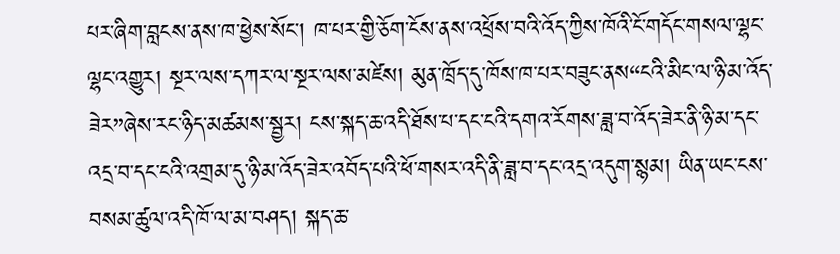པར་ཞིག་བླངས་ནས་ཁ་ཕྱེས་སོང་། ཁ་པར་གྱི་ཅོག་ངོས་ནས་འཕྲོས་བའི་འོད་ཀྱིས་ཁོའི་ངོ་གདོང་གསལ་ལྷང་ལྷང་འགྱུར། སྔར་ལས་དཀར་ལ་སྔར་ལས་མཛེས། མུན་ཁྲོད་དུ་ཁོས་ཁ་པར་བཟུང་ནས“ངའི་མིང་ལ་ཉི་མ་འོད་ཟེར”ཞེས་རང་ཉིད་མཚམས་སྦྱར། ངས་སྐད་ཆ་འདི་ཐོས་པ་དང་ངའི་དགའ་རོགས་ཟླ་བ་འོད་ཟེར་ནི་ཉི་མ་དང་འདྲ་བ་དང་ངའི་འགྲམ་དུ་ཉི་མ་འོད་ཟེར་འབོད་པའི་ཕོ་གསར་འདི་ནི་ཟླ་བ་དང་འདྲ་འདུག་སྙམ། ཡིན་ཡང་ངས་བསམ་ཚུལ་འདི་ཁོ་ལ་མ་བཤད། སྐད་ཆ་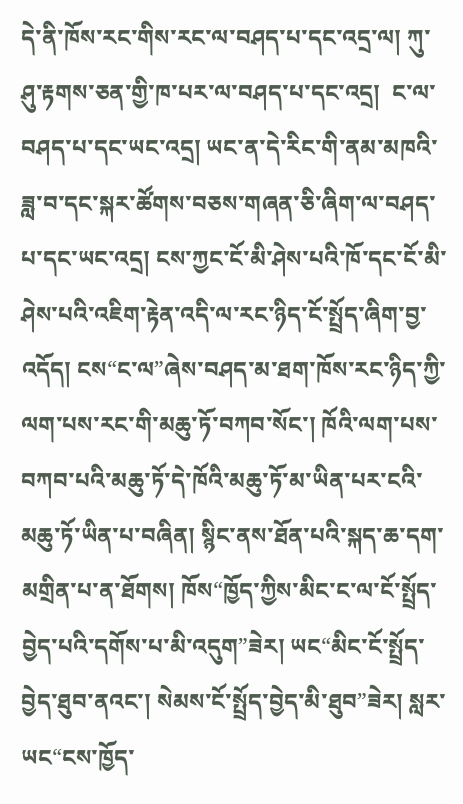དེ་ནི་ཁོས་རང་གིས་རང་ལ་བཤད་པ་དང་འདྲ་ལ། ཀུ་ཤུ་རྟགས་ཅན་གྱི་ཁ་པར་ལ་བཤད་པ་དང་འདྲ།  ང་ལ་བཤད་པ་དང་ཡང་འདྲ། ཡང་ན་དེ་རིང་གི་ནམ་མཁའི་ཟླ་བ་དང་སྐར་ཚོགས་བཅས་གཞན་ཅི་ཞིག་ལ་བཤད་པ་དང་ཡང་འདྲ། ངས་ཀྱང་ངོ་མི་ཤེས་པའི་ཁོ་དང་ངོ་མི་ཤེས་པའི་འཇིག་རྟེན་འདི་ལ་རང་ཉིད་ངོ་སྤྲོད་ཞིག་བྱ་འདོད། ངས“ང་ལ”ཞེས་བཤད་མ་ཐག་ཁོས་རང་ཉིད་ཀྱི་ལག་པས་རང་གི་མཆུ་ཏོ་བཀབ་སོང་། ཁོའི་ལག་པས་བཀབ་པའི་མཆུ་ཏོ་དེ་ཁོའི་མཆུ་ཏོ་མ་ཡིན་པར་ངའི་མཆུ་ཏོ་ཡིན་པ་བཞིན། སྙིང་ནས་ཐོན་པའི་སྐད་ཆ་དག་མགྲིན་པ་ན་ཐོགས། ཁོས“ཁྱོད་ཀྱིས་མིང་ང་ལ་ངོ་སྤྲོད་བྱེད་པའི་དགོས་པ་མི་འདུག”ཟེར། ཡང“མིང་ངོ་སྤྲོད་བྱེད་ཐུབ་ནའང་། སེམས་ངོ་སྤྲོད་བྱེད་མི་ཐུབ”ཟེར། སླར་ཡང“ངས་ཁྱོད་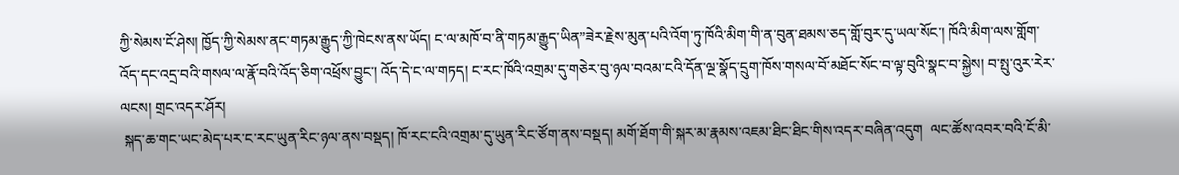ཀྱི་སེམས་ངོ་ཤེས། ཁྱོད་ཀྱི་སེམས་ནང་གཏམ་རྒྱུད་ཀྱི་ཁེངས་ནས་ཡོད། ང་ལ་མཁོ་བ་ནི་གཏམ་རྒྱུད་ཡིན”ཟེར་རྗེས་མུན་པའི་འོག་ཏུ་ཁོའི་མིག་གི་ན་བུན་ཐམས་ཅད་གློ་བུར་དུ་ཡལ་སོང་། ཁོའི་མིག་ལས་གློག་འོད་དང་འདྲ་བའི་གསལ་ལ་རྣོ་བའི་འོད་ཅིག་འཕྲོས་བྱུང་། འོད་དེ་ང་ལ་གཏད། ང་རང་ཁོའི་འགྲམ་དུ་གཅེར་བུ་ཉལ་བའམ་ངའི་དོན་ལྔ་སྣོད་དྲུག་ཁོས་གསལ་བོ་མཐོང་སོང་བ་ལྟ་བུའི་སྣང་བ་སྐྱེས། བ་སྤུ་འུར་རེར་ལངས། གྲང་འདར་ཤོར།
 སྐད་ཆ་གང་ཡང་མེད་པར་ང་རང་ཡུན་རིང་ཉལ་ནས་བསྡད། ཁོ་རང་ངའི་འགྲམ་དུ་ཡུན་རིང་ཙོག་ནས་བསྡད། མགོ་ཐོག་གི་སྐར་མ་རྣམས་འཇམ་ཐིང་ཐིང་གིས་འདར་བཞིན་འདུག  ལང་ཚོས་འབར་བའི་ངོ་མི་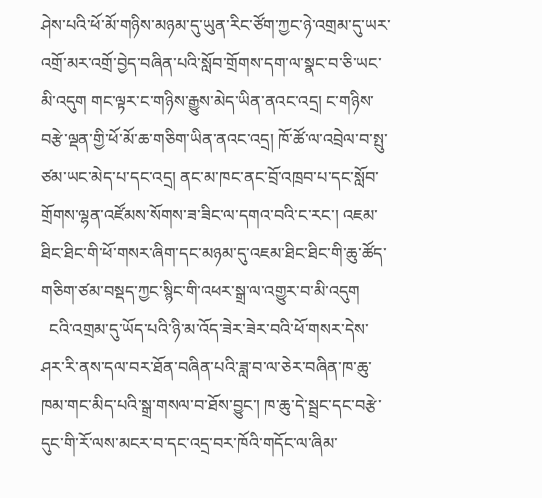ཤེས་པའི་ཕོ་མོ་གཉིས་མཉམ་དུ་ཡུན་རིང་ཙོག་ཀྱང་ཉེ་འགྲམ་དུ་ཡར་འགྲོ་མར་འགྲོ་བྱེད་བཞིན་པའི་སློབ་གྲོགས་དག་ལ་སྣང་བ་ཅི་ཡང་མི་འདུག གང་ལྟར་ང་གཉིས་རྒྱུས་མེད་ཡིན་ནའང་འདྲ། ང་གཉིས་བརྩེ་ལྡན་གྱི་ཕོ་མོ་ཆ་གཅིག་ཡིན་ནའང་འདྲ། ཁོ་ཚོ་ལ་འབྲེལ་བ་སྤུ་ཙམ་ཡང་མེད་པ་དང་འདྲ། ནང་མ་ཁང་ནང་བྲོ་འཁྲབ་པ་དང་སློབ་གྲོགས་ལྷན་འཛོམས་སོགས་ཟ་ཟིང་ལ་དགའ་བའི་ང་རང་། འཇམ་ཐིང་ཐིང་གི་ཕོ་གསར་ཞིག་དང་མཉམ་དུ་འཇམ་ཐིང་ཐིང་གི་ཆུ་ཚོད་གཅིག་ཙམ་བསྡད་ཀྱང་སྙིང་གི་འཕར་སྒྲ་ལ་འགྱུར་བ་མི་འདུག
  ངའི་འགྲམ་དུ་ཡོད་པའི་ཉི་མ་འོད་ཟེར་ཟེར་བའི་ཕོ་གསར་དེས་ཤར་རི་ནས་དལ་བར་ཐོན་བཞིན་པའི་ཟླ་བ་ལ་ཅེར་བཞིན་ཁ་ཆུ་ཁམ་གང་མིད་པའི་སྒྲ་གསལ་བ་ཐོས་བྱུང་། ཁ་ཆུ་དེ་སྦྲང་དང་བརྩེ་དུང་གི་རོ་ལས་མངར་བ་དང་འདྲ་བར་ཁོའི་གདོང་ལ་ཞིམ་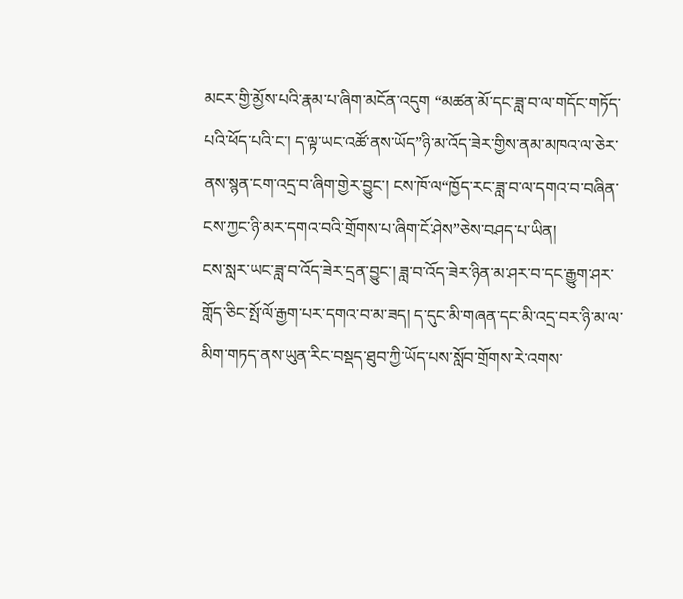མངར་གྱི་མྱོས་པའི་རྣམ་པ་ཞིག་མངོན་འདུག “མཚན་མོ་དང་ཟླ་བ་ལ་གདོང་གཏོད་པའི་ཕོད་པའི་ང་། ད་ལྟ་ཡང་འཚོ་ནས་ཡོད”ཉི་མ་འོད་ཟེར་གྱིས་ནམ་མཁའ་ལ་ཅེར་ནས་སྙན་ངག་འདྲ་བ་ཞིག་གྱེར་བྱུང་། ངས་ཁོ་ལ“ཁྱོད་རང་ཟླ་བ་ལ་དགའ་བ་བཞིན་ངས་ཀྱང་ཉི་མར་དགའ་བའི་གྲོགས་པ་ཞིག་ངོ་ཤེས”ཅེས་བཤད་པ་ཡིན།
ངས་སླར་ཡང་ཟླ་བ་འོད་ཟེར་དྲན་བྱུང་། ཟླ་བ་འོད་ཟེར་ཉིན་མ་ཤར་བ་དང་རྒྱུག་ཤར་གློད་ཅིང་སྤོ་ལོ་རྒྱག་པར་དགའ་བ་མ་ཟད། ད་དུང་མི་གཞན་དང་མི་འདྲ་བར་ཉི་མ་ལ་མིག་གཏད་ནས་ཡུན་རིང་བསྡད་ཐུབ་ཀྱི་ཡོད་པས་སློབ་གྲོགས་རེ་འགས་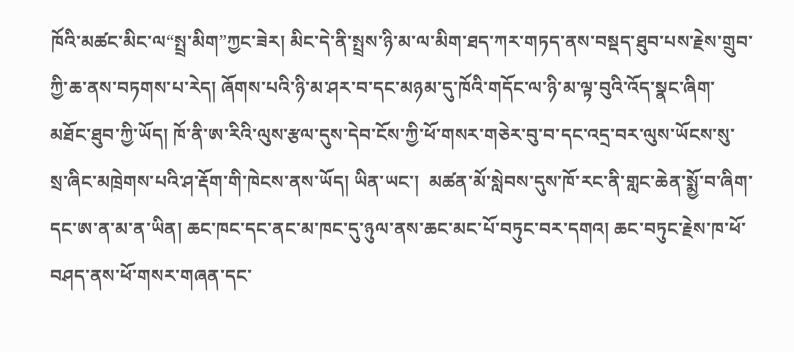ཁོའི་མཚང་མིང་ལ“སྤྲ་མིག”ཀྱང་ཟེར། མིང་དེ་ནི་སྤྲས་ཉི་མ་ལ་མིག་ཐད་ཀར་གཏད་ནས་བསྡད་ཐུབ་པས་རྗེས་གྲུབ་ཀྱི་ཆ་ནས་བཏགས་པ་རེད། ཞོགས་པའི་ཉི་མ་ཤར་བ་དང་མཉམ་དུ་ཁོའི་གདོང་ལ་ཉི་མ་ལྟ་བུའི་འོད་སྣང་ཞིག་མཐོང་ཐུབ་ཀྱི་ཡོད། ཁོ་ནི་ཨ་རིའི་ལུས་རྩལ་དུས་དེབ་ངོས་ཀྱི་ཕོ་གསར་གཅེར་བུ་བ་དང་འདྲ་བར་ལུས་ཡོངས་སུ་སྲ་ཞིང་མཁྲེགས་པའི་ཤ་རྡོག་གི་ཁེངས་ནས་ཡོད། ཡིན་ཡང་།  མཚན་མོ་སླེབས་དུས་ཁོ་རང་ནི་གླང་ཆེན་སྨྱོ་བ་ཞིག་དང་ཨ་ན་མ་ན་ཡིན། ཆང་ཁང་དང་ནང་མ་ཁང་དུ་ཉུལ་ནས་ཆང་མང་པོ་བཏུང་བར་དགའ། ཆང་བཏུང་རྗེས་ཁ་ཕོ་བཤད་ནས་ཕོ་གསར་གཞན་དང་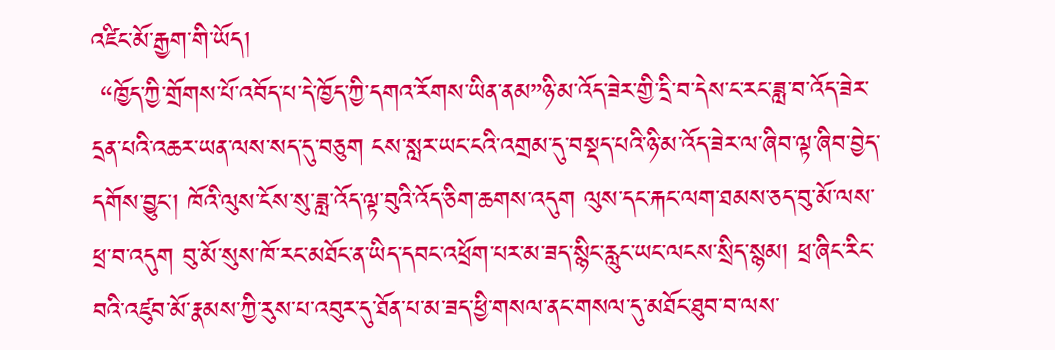འཛིང་མོ་རྒྱག་གི་ཡོད།
 “ཁྱོད་ཀྱི་གྲོགས་པོ་འབོད་པ་དེ་ཁྱོད་ཀྱི་དགའ་རོགས་ཡིན་ནམ”ཉི་མ་འོད་ཟེར་གྱི་དྲི་བ་དེས་ང་རང་ཟླ་བ་འོད་ཟེར་དྲན་པའི་འཆར་ཡན་ལས་སད་དུ་བཅུག ངས་སླར་ཡང་ངའི་འགྲམ་དུ་བསྡད་པའི་ཉི་མ་འོད་ཟེར་ལ་ཞིབ་ལྟ་ཞིབ་བྱེད་དགོས་བྱུང་། ཁོའི་ལུས་ངོས་སུ་ཟླ་འོད་ལྟ་བུའི་འོད་ཅིག་ཆགས་འདུག ལུས་དང་རྐང་ལག་ཐམས་ཅད་བུ་མོ་ལས་ཕྲ་བ་འདུག བུ་མོ་སུས་ཁོ་རང་མཐོང་ན་ཡིད་དབང་འཕྲོག་པར་མ་ཟད་སྙིང་རླུང་ཡང་ལངས་སྲིད་སྙམ། ཕྲ་ཞིང་རིང་བའི་འཛུབ་མོ་རྣམས་ཀྱི་རུས་པ་འབུར་དུ་ཐོན་པ་མ་ཟད་ཕྱི་གསལ་ནང་གསལ་དུ་མཐོང་ཐུབ་བ་ལས་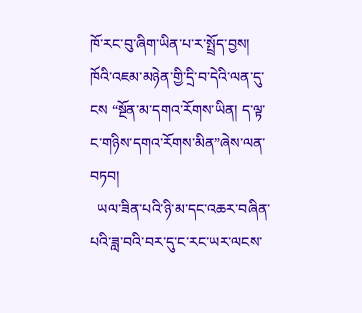ཁོ་རང་བུ་ཞིག་ཡིན་པ་ར་སྤྲོད་བྱས། ཁོའི་འཇམ་མཉེན་གྱི་དྲི་བ་དེའི་ལན་དུ་ངས “སྔོན་མ་དགའ་རོགས་ཡིན། ད་ལྟ་ང་གཉིས་དགའ་རོགས་མིན”ཞེས་ལན་བཏབ།
  ཡལ་ཟིན་པའི་ཉི་མ་དང་འཆར་བཞིན་པའི་ཟླ་བའི་བར་དུ་ང་རང་ཡར་ལངས་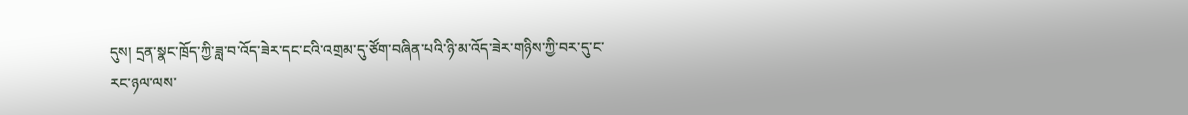དུས། དྲན་སྣང་ཁྲོད་ཀྱི་ཟླ་བ་འོད་ཟེར་དང་ངའི་འགྲམ་དུ་ཙོག་བཞིན་པའི་ཉི་མ་འོད་ཟེར་གཉིས་ཀྱི་བར་དུ་ང་རང་ཉལ་ལས་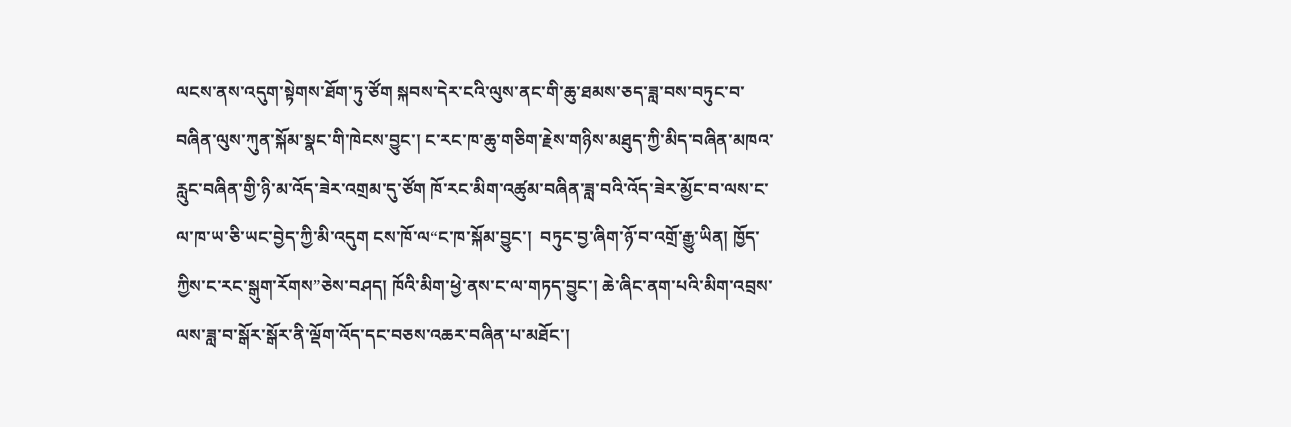ལངས་ནས་འདུག་སྟེགས་ཐོག་ཏུ་ཙོག སྐབས་དེར་ངའི་ལུས་ནང་གི་ཆུ་ཐམས་ཅད་ཟླ་བས་བཏུང་བ་བཞིན་ལུས་ཀུན་སྐོམ་སྣང་གི་ཁེངས་བྱུང་། ང་རང་ཁ་ཆུ་གཅིག་རྗེས་གཉིས་མཐུད་ཀྱི་མིད་བཞིན་མཁའ་རླུང་བཞིན་གྱི་ཉི་མ་འོད་ཟེར་འགྲམ་དུ་ཙོག ཁོ་རང་མིག་འཚུམ་བཞིན་ཟླ་བའི་འོད་ཟེར་མྱོང་བ་ལས་ང་ལ་ཁ་ཡ་ཅི་ཡང་བྱེད་ཀྱི་མི་འདུག ངས་ཁོ་ལ“ང་ཁ་སྐོམ་བྱུང་།  བཏུང་བྱ་ཞིག་ཉོ་བ་འགྲོ་རྒྱུ་ཡིན། ཁྱོད་ཀྱིས་ང་རང་སྒུག་རོགས”ཅེས་བཤད། ཁོའི་མིག་ཕྱེ་ནས་ང་ལ་གཏད་བྱུང་། ཆེ་ཞིང་ནག་པའི་མིག་འབྲས་ལས་ཟླ་བ་སྒོར་སྒོར་ནི་ལྡོག་འོད་དང་བཅས་འཆར་བཞིན་པ་མཐོང་།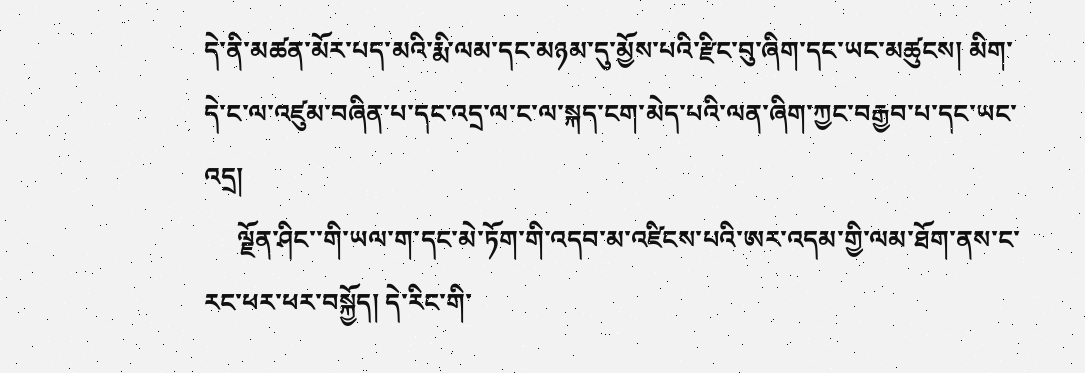དེ་ནི་མཚན་མོར་པད་མའི་རྨི་ལམ་དང་མཉམ་དུ་མྱོས་པའི་རྫིང་བུ་ཞིག་དང་ཡང་མཚུངས། མིག་དེ་ང་ལ་འཛུམ་བཞིན་པ་དང་འདྲ་ལ་ང་ལ་སྐད་ངག་མེད་པའི་ལན་ཞིག་ཀྱང་བརྒྱབ་པ་དང་ཡང་འདྲ།
     ལྗོན་ཤིང་་གི་ཡལ་ག་དང་མེ་ཏོག་གི་འདབ་མ་འཛིངས་པའི་ཨར་འདམ་གྱི་ལམ་ཐོག་ནས་ང་རང་ཕར་ཕར་བསྐྱོད། དེ་རིང་གི་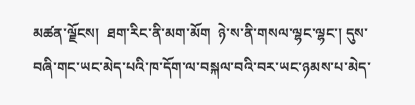མཚན་ལྗོངས།  ཐག་རིང་ནི་མག་མོག  ཉེ་ས་ནི་གསལ་ལྷང་ལྷང་། དུས་བཞི་གང་ཡང་མེད་པའི་ཁ་དོག་ལ་བསྐལ་བའི་བར་ཡང་ཉམས་པ་མེད་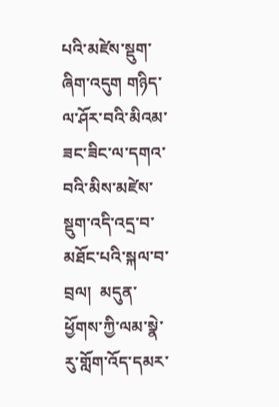པའི་མཛེས་སྡུག་ཞིག་འདུག གཉིད་ལ་ཤོར་བའི་མིའམ་ཟང་ཟིང་ལ་དགའ་བའི་མིས་མཛེས་སྡུག་འདི་འདྲ་བ་མཐོང་པའི་སྐལ་བ་བྲལ།  མདུན་ཕྱོགས་ཀྱི་ལམ་སྣེ་རུ་གློག་འོད་དམར་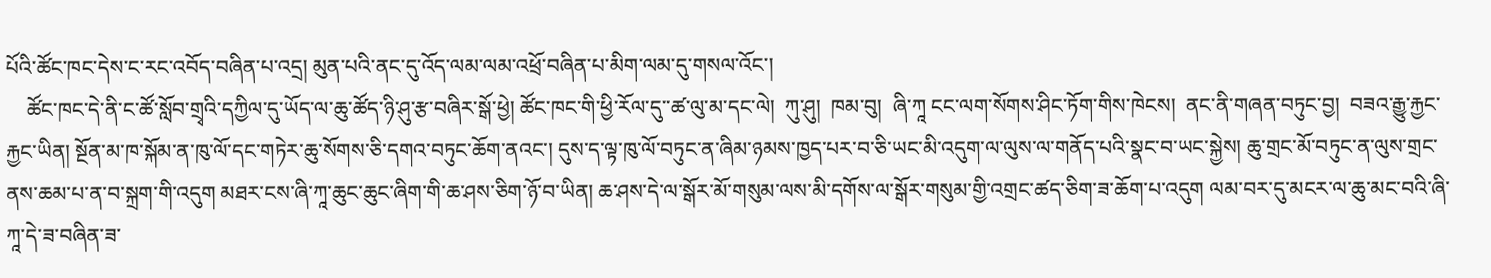པོའི་ཚོང་ཁང་དེས་ང་རང་འབོད་བཞིན་པ་འདྲ། མུན་པའི་ནང་དུ་འོད་ལམ་ལམ་འཕྲོ་བཞིན་པ་མིག་ལམ་དུ་གསལ་འོང་།
    ཚོང་ཁང་དེ་ནི་ང་ཚོ་སློབ་གྲྭའི་དཀྱིལ་དུ་ཡོད་ལ་ཆུ་ཚོད་ཉི་ཤུ་རྩ་བཞིར་སྒོ་ཕྱེ། ཚོང་ཁང་གི་ཕྱི་རོལ་དུ་་ཚ་ལུ་མ་དང་ལེ།  ཀུ་ཤུ།  ཁམ་བུ།  ཞི་ཀཱ ངང་ལག་སོགས་ཤིང་ཏོག་གིས་ཁེངས།  ནང་ནི་གཞན་བཏུང་བྱ།  བཟའ་རྒྱུ་རྐྱང་རྐྱང་ཡིན། སྔོན་མ་ཁ་སྐོམ་ན་ཁུ་ལོ་དང་གཏེར་ཆུ་སོགས་ཅི་དགའ་བཏུང་ཆོག་ནའང་། དུས་ད་ལྟ་ཁུ་ལོ་བཏུང་ན་ཞིམ་ཉམས་ཁྱད་པར་བ་ཅི་ཡང་མི་འདུག་ལ་ལུས་ལ་གནོད་པའི་སྣང་བ་ཡང་སྐྱེས། ཆུ་གྲང་མོ་བཏུང་ན་ལུས་གྲང་ནས་ཆམ་པ་ན་བ་སྐྲག་གི་འདུག མཐར་ངས་ཞི་ཀཱ་ཆུང་ཆུང་ཞིག་གི་ཆ་ཤས་ཅིག་ཉོ་བ་ཡིན། ཆ་ཤས་དེ་ལ་སྒོར་མོ་གསུམ་ལས་མི་དགོས་ལ་སྒོར་གསུམ་གྱི་འགྲང་ཚད་ཅིག་ཟ་ཆོག་པ་འདུག ལམ་བར་དུ་མངར་ལ་ཆུ་མང་བའི་ཞི་ཀཱ་དེ་ཟ་བཞིན་ཟ་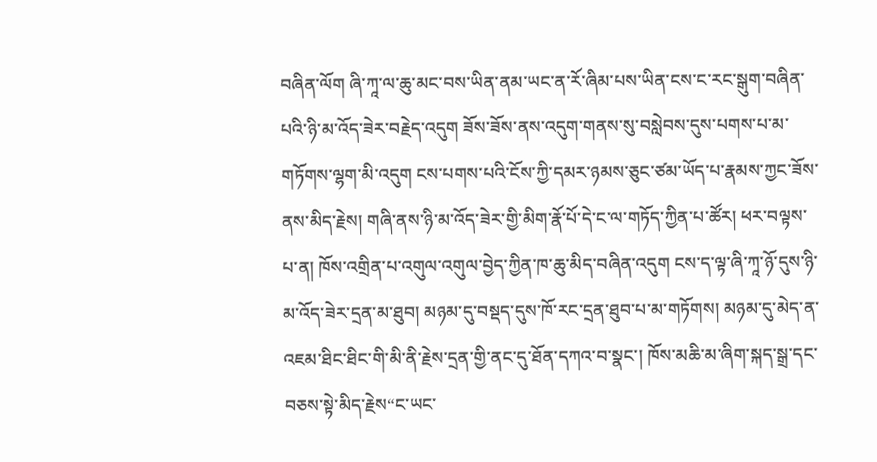བཞིན་ལོག ཞི་ཀཱ་ལ་ཆུ་མང་བས་ཡིན་ནམ་ཡང་ན་རོ་ཞིམ་པས་ཡིན་ངས་ང་རང་སྒུག་བཞིན་པའི་ཉི་མ་འོད་ཟེར་བརྗེད་འདུག ཟོས་ཟོས་ནས་འདུག་གནས་སུ་བསླེབས་དུས་པགས་པ་མ་གཏོགས་ལྷག་མི་འདུག ངས་པགས་པའི་ངོས་ཀྱི་དམར་ཉམས་ཅུང་ཙམ་ཡོད་པ་རྣམས་ཀྱང་ཟོས་ནས་མིད་རྗེས། གཞི་ནས་ཉི་མ་འོད་ཟེར་གྱི་མིག་རྣོ་པོ་དེ་ང་ལ་གཏོད་ཀྱིན་པ་ཚོར། ཕར་བལྟས་པ་ན། ཁོས་འགྲིན་པ་འགུལ་འགུལ་བྱེད་ཀྱིན་ཁ་ཆུ་མིད་བཞིན་འདུག ངས་ད་ལྟ་ཞི་ཀཱ་ཉོ་དུས་ཉི་མ་འོད་ཟེར་དྲན་མ་ཐུབ། མཉམ་དུ་བསྡད་དུས་ཁོ་རང་དྲན་ཐུབ་པ་མ་གཏོགས། མཉམ་དུ་མེད་ན་འཇམ་ཐིང་ཐིང་གི་མི་ནི་རྗེས་དྲན་གྱི་ནང་དུ་ཐོན་དཀའ་བ་སྣང་། ཁོས་མཆི་མ་ཞིག་སྐད་སྒྲ་དང་བཅས་སྟེ་མིད་རྗེས“ང་ཡང་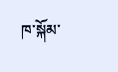ཁ་སྐོམ་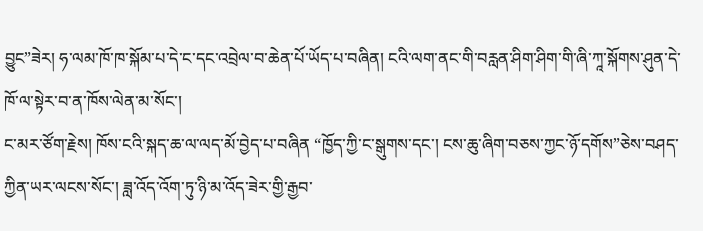བྱུང”ཟེར། ཧ་ལམ་ཁོ་ཁ་སྐོམ་པ་དེ་ང་དང་འབྲེལ་བ་ཆེན་པོ་ཡོད་པ་བཞིན། ངའི་ལག་ནང་གི་བརླན་ཤིག་ཤིག་གི་ཞི་ཀཱ་སྐོགས་ཤུན་དེ་ཁོ་ལ་སྟེར་བ་ན་ཁོས་ལེན་མ་སོང་།
ང་མར་ཙོག་རྗེས། ཁོས་ངའི་སྐད་ཆ་ལ་ལད་མོ་བྱེད་པ་བཞིན “ཁྱོད་ཀྱི་ང་སྒུགས་དང་། ངས་ཆུ་ཞིག་བཅས་ཀྱང་ཉོ་དགོས”ཅེས་བཤད་ཀྱིན་ཡར་ལངས་སོང་། ཟླ་འོད་འོག་ཏུ་ཉི་མ་འོད་ཟེར་གྱི་རྒྱབ་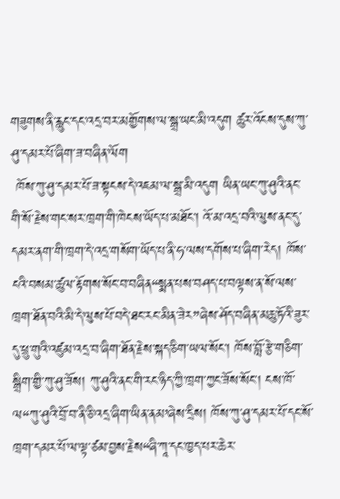གཟུགས་ནི་རླུང་དང་འདྲ་བར་མགྱོགས་ལ་སྒྲ་ཡང་མི་འདུག ཚུར་འོངས་དུས་ཀུ་ཤུ་དམར་པོ་ཞིག་ཟ་བཞིན་ལོག
 ཁོས་ཀུ་ཤུ་དམར་པོ་ཟ་སྟངས་དེ་འཇམ་ལ་སྒྲ་མི་འདུག ཡིན་ཡང་ཀུ་ཤུའི་ནང་གི་སོ་རྗེས་གང་སར་ཁྲག་གི་ཁེངས་ཡོད་པ་མཐོང་། འོ་མ་འདྲ་བའི་ལུས་ནང་དུ་དམར་ནག་གི་ཁྲག་དེ་འདྲ་གསོག་ཡོད་པ་ནི་ཧ་ལས་དགོས་པ་ཞིག་རེད། ཁོས་ངའི་བསམ་ཚུལ་རྟོགས་སོང་བ་བཞིན“སྨན་པས་བཤད་པ་བལྟས་ན་སོ་ལས་ཁྲག་ཐོན་བའི་མི་དེ་ལུས་པོ་བདེ་ཐང་རང་མིན་ཟེར”ཞེས་ཤོད་བཞིན་མཆུ་ཏོའི་ཟུར་དུ་ཕྲུ་གུའི་འཛུམ་འདྲ་བ་ཞིག་ཐོན་རྗེས་སྐད་ཅིག་ཡལ་སོང་། ཁོས་བློ་རྩེ་གཅིག་སྒྲིག་གྱི་ཀུ་ཤུ་ཟོས། ཀུ་ཤུའི་ནང་གི་རང་ཉིད་ཀྱི་ཁྲག་ཀྱང་ཟོས་སོང་། ངས་ཁོ་ལ“ཀུ་ཤུའི་བྲོ་བ་ནི་ཅི་འདྲ་ཞིག་ཡིན་ནམ’ཞེས་དྲིས། ཁོས་ཀུ་ཤུ་དམར་པོ་དང་སོ་ཁྲག་དམར་པོ་ལ་ལྟ་ཙམ་བྱས་རྗེས“ཞི་ཀཱ་དང་ཁྱད་པར་ཆེར་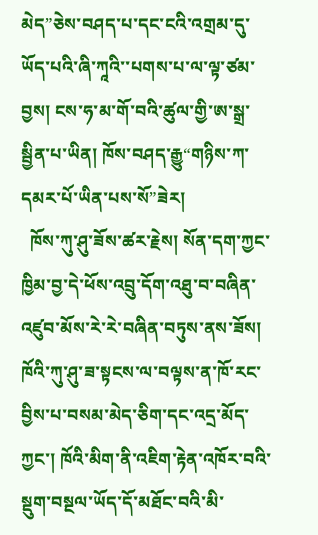མེད”ཅེས་བཤད་པ་དང་ངའི་འགྲམ་དུ་ཡོད་པའི་ཞི་ཀཱའི་་པགས་པ་ལ་ལྟ་ཙམ་བྱས། ངས་ཧ་མ་གོ་བའི་ཚུལ་གྱི་ཨ་སྒྲ་སྦྱིན་པ་ཡིན། ཁོས་བཤད་རྒྱུ“གཉིས་ཀ་དམར་པོ་ཡིན་པས་སོ”ཟེར།
  ཁོས་ཀུ་ཤུ་ཟོས་ཚར་རྗེས། སོན་དག་ཀྱང་ཁྱིམ་བྱ་དེ་ཕོས་འབྲུ་དོག་འཐུ་བ་བཞིན་འཛུབ་མོས་རེ་རེ་བཞིན་བཏུས་ནས་ཟོས། ཁོའི་ཀུ་ཤུ་ཟ་སྟངས་ལ་བལྟས་ན་ཁོ་རང་བྱིས་པ་བསམ་མེད་ཅིག་དང་འདྲ་མོད་ཀྱང་། ཁོའི་མིག་ནི་འཇིག་རྟེན་འཁོར་བའི་སྡུག་བསྔལ་ཡོད་དོ་མཐོང་བའི་མི་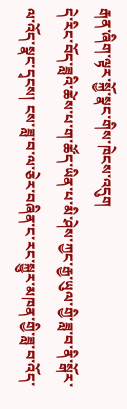རྒན་ཞིག་ལྟར་སྐྱོ་སྣང་གིས་ཁེངས་འདུག
དེ་རིང་བོད་ཟླའི་ཚེས་པ་ག་ཚོད་ཡིན་པ་མི་ཤེས་ཀྱང་རྒྱ་ཡུལ་གྱི་ཟླ་བ་ནི་སྒོར་ལ་འོད་སྣང་དྭངས། ངས་ཟླ་བ་ལ་ཅེར་བཞིན་ང་རང་སྐྱུར་མཁན་གྱི་ཟླ་བ་འོད་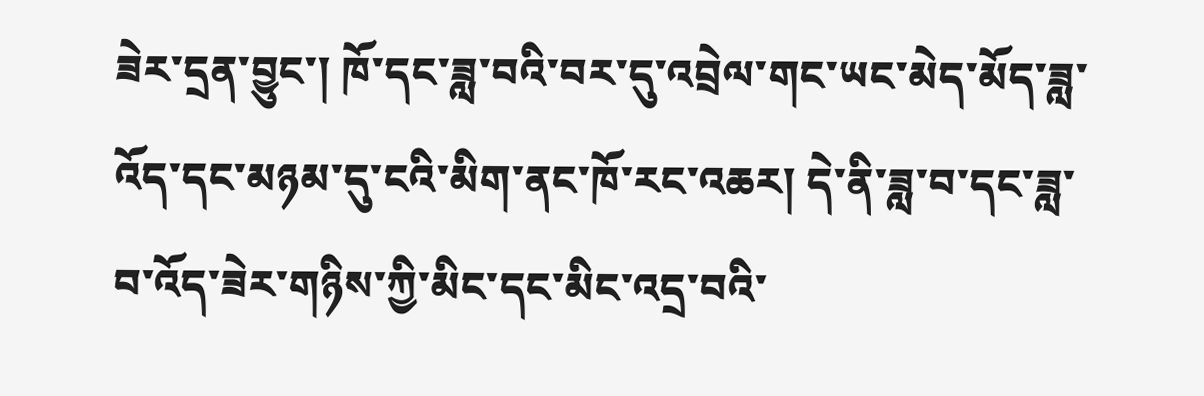ཟེར་དྲན་བྱུང་། ཁོ་དང་ཟླ་བའི་བར་དུ་འབྲེལ་གང་ཡང་མེད་མོད་ཟླ་འོད་དང་མཉམ་དུ་ངའི་མིག་ནང་ཁོ་རང་འཆར། དེ་ནི་ཟླ་བ་དང་ཟླ་བ་འོད་ཟེར་གཉིས་ཀྱི་མིང་དང་མིང་འདྲ་བའི་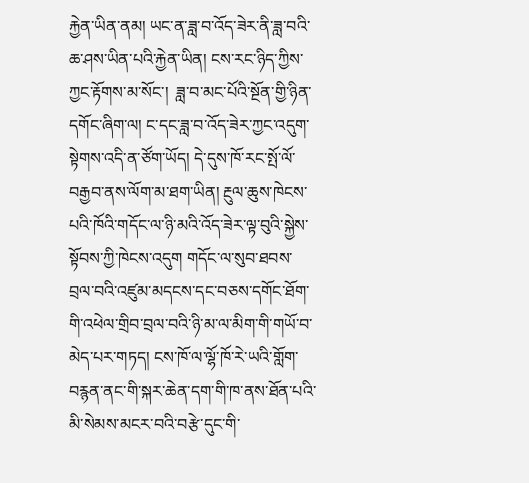རྐྱེན་ཡིན་ནམ། ཡང་ན་ཟླ་བ་འོད་ཟེར་ནི་ཟླ་བའི་ཆ་ཤས་ཡིན་པའི་རྐྱེན་ཡིན། ངས་རང་ཉིད་ཀྱིས་ཀྱང་རྟོགས་མ་སོང་།  ཟླ་བ་མང་པོའི་སྔོན་གྱི་ཉིན་དགོང་ཞིག་ལ། ང་དང་ཟླ་བ་འོད་ཟེར་ཀྱང་འདུག་སྟེགས་འདི་ན་ཙོག་ཡོད། དེ་དུས་ཁོ་རང་སྤོ་ལོ་བརྒྱབ་ནས་ལོག་མ་ཐག་ཡིན། རྔུལ་ཆུས་ཁེངས་པའི་ཁོའི་གདོང་ལ་ཉི་མའི་འོད་ཟེར་ལྟ་བུའི་སྐྱེས་སྟོབས་ཀྱི་ཁེངས་འདུག གདོང་ལ་སུབ་ཐབས་བྲལ་བའི་འཛུམ་མདངས་དང་བཅས་དགོང་ཐོག་གི་འཕེལ་གྲིབ་བྲལ་བའི་ཉི་མ་ལ་མིག་གི་གཡོ་བ་མེད་པར་གཏད། ངས་ཁོ་ལ་ལྷོ་ཁོ་རེ་ཡའི་གློག་བརྙན་ནང་གི་སྐར་ཆེན་དག་གི་ཁ་ནས་ཐོན་པའི་མི་སེམས་མངར་བའི་བརྩེ་དུང་གི་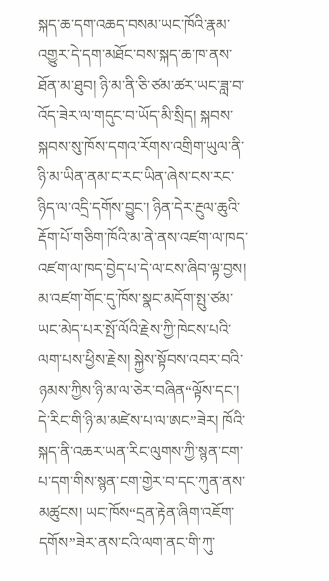སྐད་ཆ་དག་འཆད་བསམ་ཡང་ཁོའི་རྣམ་འགྱུར་དེ་དག་མཐོང་བས་སྐད་ཆ་ཁ་ནས་ཐོན་མ་ཐུབ། ཉི་མ་ནི་ཅི་ཙམ་ཚར་ཡང་ཟླ་བ་འོད་ཟེར་ལ་གདུང་བ་ཡོད་མི་སྲིད། སྐབས་སྐབས་སུ་ཁོས་དགའ་རོགས་འགྲིག་ཡུལ་ནི་ཉི་མ་ཡིན་ནམ་ང་རང་ཡིན་ཞེས་ངས་རང་ཉིད་ལ་འདྲི་དགོས་བྱུང་། ཉིན་དེར་རྔུལ་ཆུའི་རྡོག་པོ་གཅིག་ཁོའི་མ་ནེ་ནས་འཛག་ལ་ཁད་འཛག་ལ་ཁད་བྱེད་པ་དེ་ལ་ངས་ཞིབ་ལྟ་བྱས། མ་འཛག་གོང་དུ་ཁོས་སྣང་མདོག་སྤུ་ཙམ་ཡང་མེད་པར་སྤོ་ལོའི་རྗེས་ཀྱི་ཁེངས་པའི་ལག་པས་ཕྱིས་རྗེས། སྐྱེས་སྟོབས་འབར་བའི་ཉམས་ཀྱིས་ཉི་མ་ལ་ཅེར་བཞིན“ལྟོས་དང་། དེ་རིང་གི་ཉི་མ་མཛེས་པ་ལ་ཨང”ཟེར། ཁོའི་སྐད་ནི་འཆར་ཡན་རིང་ལུགས་ཀྱི་སྙན་ངག་པ་དག་གིས་སྙན་ངག་གྱེར་བ་དང་ཀུན་ནས་མཚུངས། ཡང་ཁོས“དྲན་རྟེན་ཞིག་འཇོག་དགོས”ཟེར་ནས་ངའི་ལག་ནང་གི་ཀུ་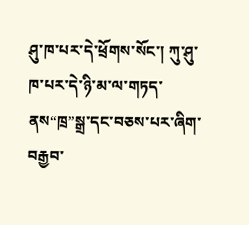ཤུ་ཁ་པར་དེ་ཕྲོགས་སོང་། ཀུ་ཤུ་ཁ་པར་དེ་ཉི་མ་ལ་གཏད་ནས“ཁྲ”སྒྲ་དང་བཅས་པར་ཞིག་བརྒྱབ་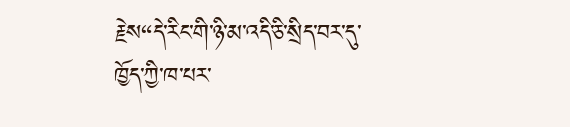རྗེས“དེ་རིང་གི་ཉི་མ་འདི་ཅི་སྲིད་བར་དུ་ཁྱོད་ཀྱི་ཁ་པར་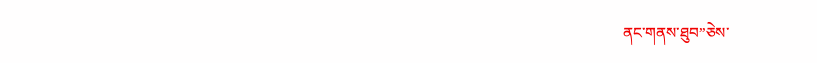ནང་གནས་ཐུབ”ཅེས་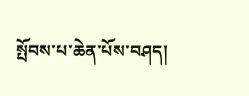སྤོབས་པ་ཆེན་པོས་བཤད།